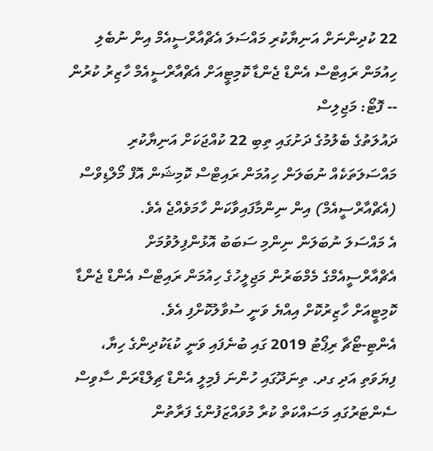22 ކުދިންނަށް އަނިޔާކުރި މައްސަލަ އެޗްއާރްސީއެމް އިން ނުބެލި
ހިއުމަން ރައިޓްސް އެންޑް ޖެންޑާ ކޮމިޓީއަށް އެޗްއާރްސީއެމް ހާޒިރު ކުރުން -- ފޮޓޯ: މަޖިލިސް
ދައުލަތުގެ ބެލުމުގެ ދަށުގައި ތިބި 22 ކުއްޖަކަށް އަނިޔާކުރި މައްސަލަތަކެއް ނުބަލަން ހިއުމަން ރައިޓްސް ކޮމިޝަން އޮފް މޯލްޑިވްސް (އެޗްއާރްސީއެމް) އިން ނިންމާފައިވާކަން ހާމަވެއްޖެ އެވެ.
އެ މައްސަލަ ނުބަލަން ނިންމި ސަބަބު އޮޅުންފިލުވުމަށް އެޗްއާރްސީއެމްގެ މެމްބަރުން މަޖިލީހުގެ ހިއުމަން ރައިޓްސް އެންޑް ޖެންޑާ ކޮމިޓީއަށް ހާޒިރުކޮށް އިއްޔެ ވަނީ ސުވާލުކޮށްފި އެވެ.
އެންޓި-ޓޯޗާ ރިޕޯޓު 2019 ގައި ބުނެފައި ވަނީ ކުޑަކުދިންގެ ހިޔާ، ފިޔަވަތި އަދި ގދ. ތިނަދޫގައި ހުންނަ ފެމިލީ އެންޑް ޗިލްޑްރަން ސާވިސް ސެންޓަރުގައި މަސައްކަތް ކުރާ މުވައްޒަފުންގެ ފަރާތުން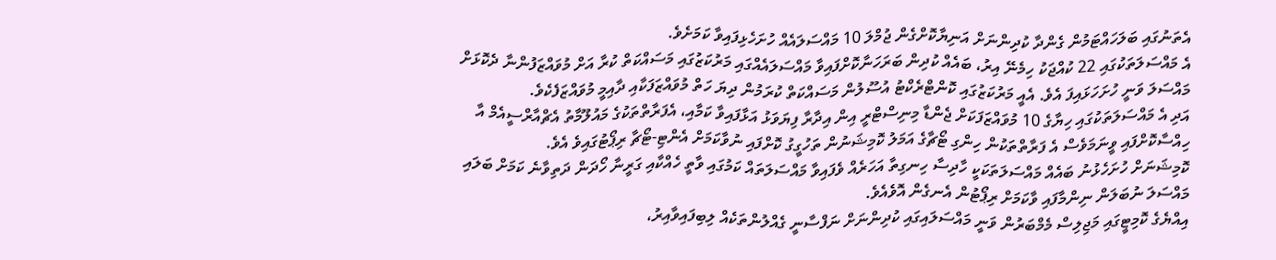އެތަނުގައި ބަލަހައްޓަމުން ގެންދާ ކުދިންނަށް އަނިޔާކޮށްގެން ޖުމްލަ 10 މައްސަލައެއް ހުށަހެޅިފައިވާ ކަމަށެވެ.
އެ މައްސަލަތަކުގައި 22 ކުއްޖަކު ހިމެނޭ އިރު، ބައެއް ކުދިން ބަރަހަނާކޮށްފައިވާ މައްސަލައެއްގައި މަރުކަޒުގައި މަސައްކަތް ކުރާ އަށް މުވައްޒަފުންނާ ދެކޮޅަށް މައްސަލަ ވަނީ ހުށަހަޅައިފަ އެވެ. އެއީ މަރުކަޒުގައި ކޮންޓްރެކްޓު އުސޫލުން މަސައްކަތް ކުރަމުން ދިޔަ ހަތް މުވައްޒަފަކާއި ދާއިމީ މުވައްޒަފެކެވެ.
އަދި އެ މައްސަލަތަކުގައި ހިޔާގެ 10 މުވައްޒަފަކަށް ޖެންޑާ މިނިސްޓްރީ އިން އިދާރާ ފިޔަވަޅު އަޅާފައިވާ ކަމާއި، އެފަރާތްތަކުގެ މައުލޫމާތު އެޗްއާރްސީއެމް އާ ހިއްސާކޮށްފައި ވީނަމަވެސް އެ ފަރާތްތަކުން ހިންގި ޓޯޗާގެ އަމަލު ކޮމިޝަނުން ތަހުގީގު ކޮށްފައި ނުވާކަމަށް އެންޓި-ޓޯޗާ ރިޕޯޓުގައިވެ އެވެ.
ކޮމިޝަނަށް ހުށަހެޅުނު ބައެއް މައްސަލަތަކަކީ ހާދިސާ ހިނގިތާ އަހަރެއް ވެފައިވާ މައްސަލަތައް ކަމުގައި ވާތީ ހެއްކާއި ގަރީނާ ހޯދަން ދަތިވާނެ ކަމަށް ބަލައި މައްސަލަ ނުބަލަން ނިންމާފައި ވާކަމަށް ރިޕޯޓުން އެނގެން އޮވެއެވެ.
އިއްޔެގެ ކޮމިޓީގައި މަޖިލިސް މެމްބަރުން ވަނީ މައްސަލައިގައި ކުދިންނަށް ނަފްސާނީ ގެއްލުންތަކެއް ލިބިފައިވާއިރު،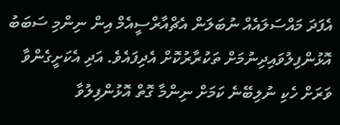އެފަދަ މައްސަލައެއް ނުބަލަން އެޗްއާރްސީއެމް އިން ނިންމި ސަބަބު އޮޅުންފިލުވައިދިނުމަށް ތަކުރާރުކޮށް އެދިފައެވެ. އަދި އެކަށީގެންވާ ވަރަށް ހެކި ނުލިބޭނެ ކަމަށް ނިންމާ ގޮތް އޮޅުންފިލުވާ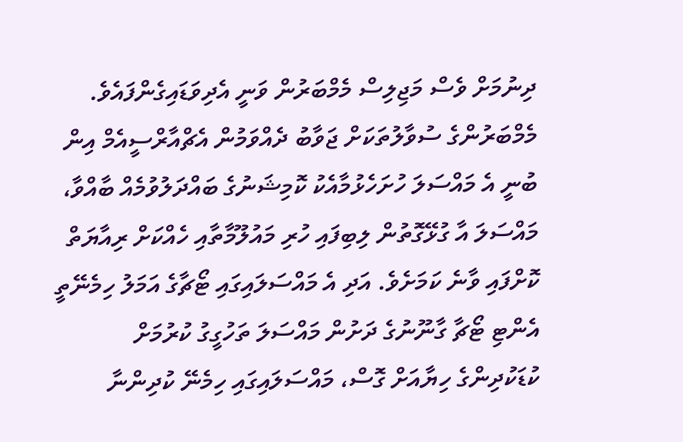ދިނުމަށް ވެސް މަޖިލިސް މެމްބަރުން ވަނީ އެދިވަޑައިގެންފައެވެ.
މެމްބަރުންގެ ސުވާލުތަކަށް ޖަވާބު ދެއްވަމުން އެޗްއާރްސީއެމް އިން ބުނީ އެ މައްސަލަ ހުށަހެޅުމާއެކު ކޮމިޝަނުގެ ބައްދަލުވުމެއް ބާއްވާ، މައްސަލަ އާ ގުޅޭގޮތުން ލިބިފައި ހުރި މައުލޫމާތާއި ހެއްކަށް ރިއާޔަތް ކޮށްފައި ވާނެ ކަމަށެވެ. އަދި އެ މައްސަލައިގައި ޓޯޗާގެ އަމަލު ހިމެނޭތީ އެންޓި ޓޯޗާ ގާނޫނުގެ ދަށުން މައްސަލަ ތަހުގީގު ކުރުމަށް ކުޑަކުދިންގެ ހިޔާއަށް ގޮސް، މައްސަލައިގައި ހިމެނޭ ކުދިންނާ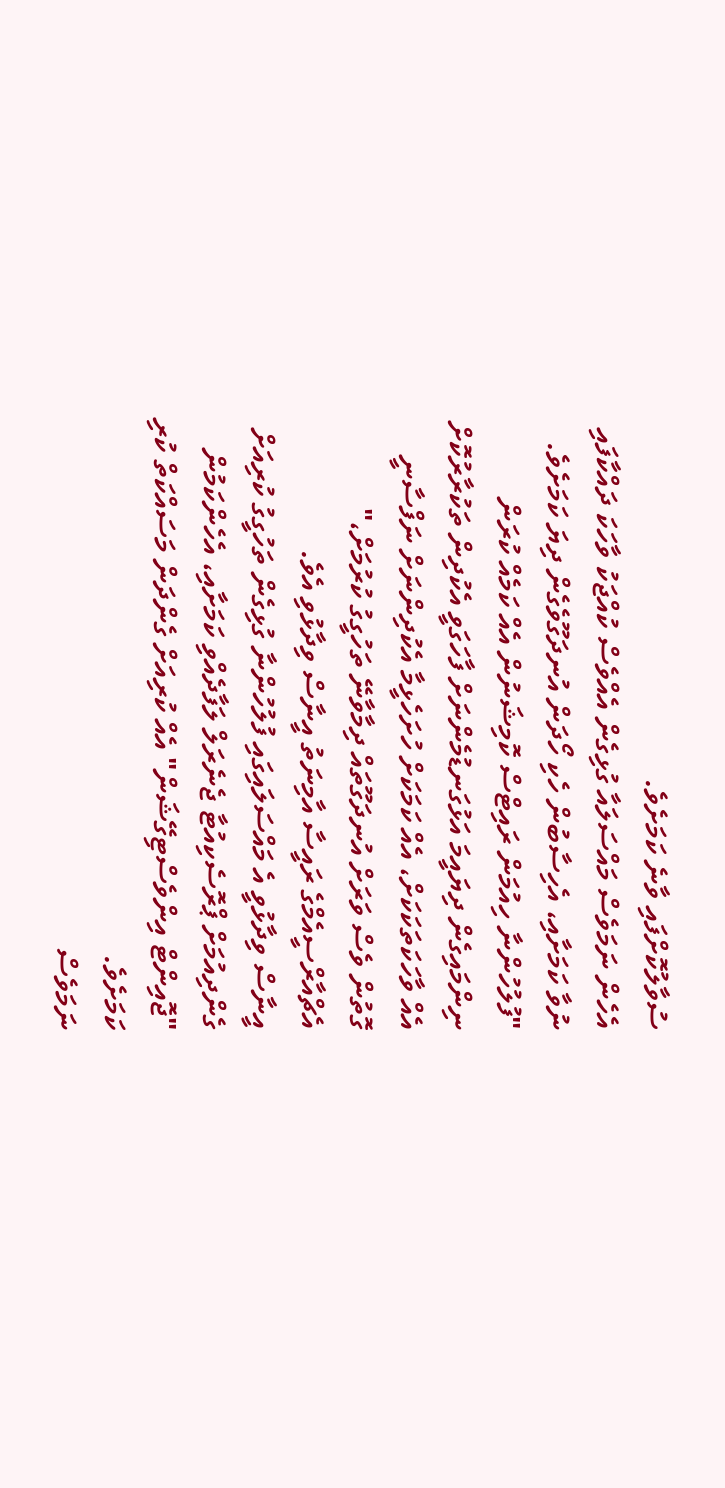ސުވާލުކޮށްފައި ވާނެ ކަމަށެވެ.
އެހެން ނަމަވެސް މައްސަލައާ ގުޅިގެން އެއްވެސް ކުއްޖަކު ވާހަކަ ދައްކާފައި ނުވާ ކަމަށާއި، އެހިސާބުން ހެކި ހޯދަން އުނދަގޫވެގެން ދިޔަ ކަމަށެވެ.
"ފުލުހުންނާ ހިއުމަން ރައިޓްސް ކޮމިޝަނުން އެއް ކަމެއް ކުރަން ނިންމައިގެން ދިޔައީމަ އަޅުގަނޑުމެންނަށް ފާހަގަވީ އެކުދިން ތަކުރާރުކޮށް އެއް ވާހަކަތަކަކަށް، އެއް ކަމަކަށް ހުށަހެޅީމާ އެކުދިންނަށް ނަފްސާނީ ގޮތުން ވެސް ވަރަށް އުނދަގޫތައް ދިމާވާނޭ ތަހުގީގު ކުރުމަށް،" އެޗްއާރްސީއެމްގެ ރައީސާ އާމިނަތު އީނާސް ވިދާޅުވި އެވެ.
އީނާސް ވިދާޅުވީ އެ މައްސަލައިގައި ފުލުހުންނާ ގުޅިގެން ތަހުގީގު ކުރިއަށް ގެންދިއުމަށް ޕްރޮސެކިއުޓާ ޖެނެރަލް ލަފާދެއްވި ކަމަށާއި، އެހެންކަމުން "ޖޮއިންޓް އިންވެސްޓިގޭޝަން" އެއް ކުރިއަށް ގެންދަން މަސައްކަތް ކުރި ކަމަށެވެ.
ނަމަވެސް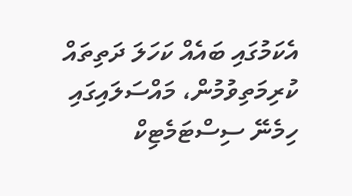އެކަމުގައި ބައެއް ކަހަލަ ދަތިތައް ކުރިމަތިވުމުން، މައްސަލައިގައި ހިމެނޭ ސިސްޓަމެޓިކް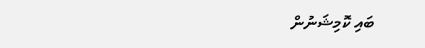ބައި ކޮމިޝަނުން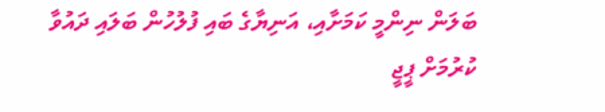ބަލަން ނިންމީ ކަމަށާއި، އަނިޔާގެ ބައި ފުލުހުން ބަލައި ދައުވާ ކުރުމަށް ޕީޖީ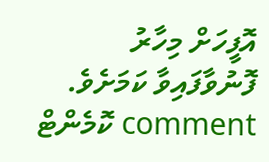އޮފީހަށް މިހާރު ފޮނުވާފައިވާ ކަމަށެވެ.
comment ކޮމެންޓް